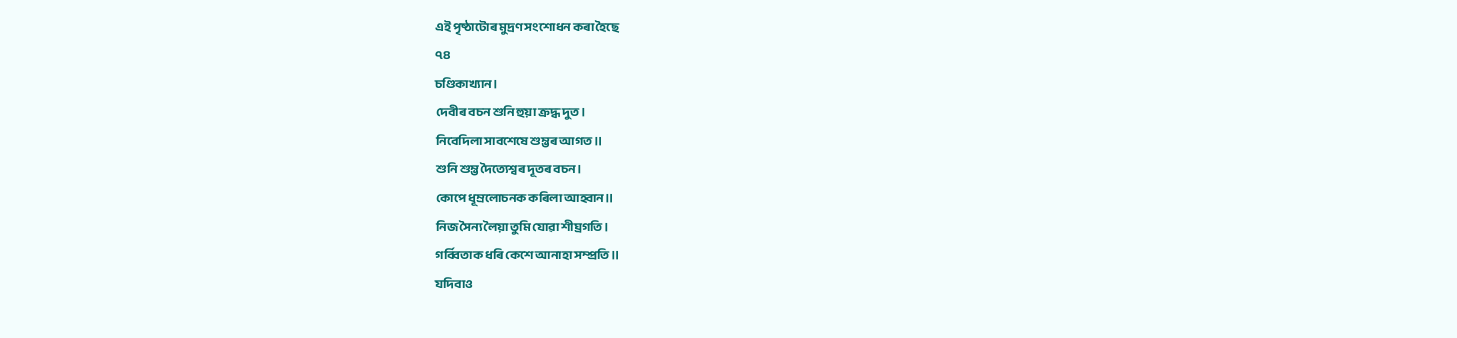এই পৃষ্ঠাটোৰ মুদ্ৰণ সংশোধন কৰা হৈছে
৭৪
চণ্ডিকাখ্যান।
দেবীৰ বচন শুনি হুয়া ক্ৰদ্ধ দুত।
নিবেদিলা সাবশেষে শুম্ভৰ আগত॥
শুনি শুম্ভ দৈত্যেশ্বৰ দূতৰ বচন।
কোপে ধূম্ৰলোচনক কৰিলা আহ্বান॥
নিজ সৈন্য লৈয়া তুমি যোৱা শীঘ্ৰগতি।
গৰ্ব্বিতাক ধৰি কেশে আনাহা সম্প্ৰতি॥
যদিবাও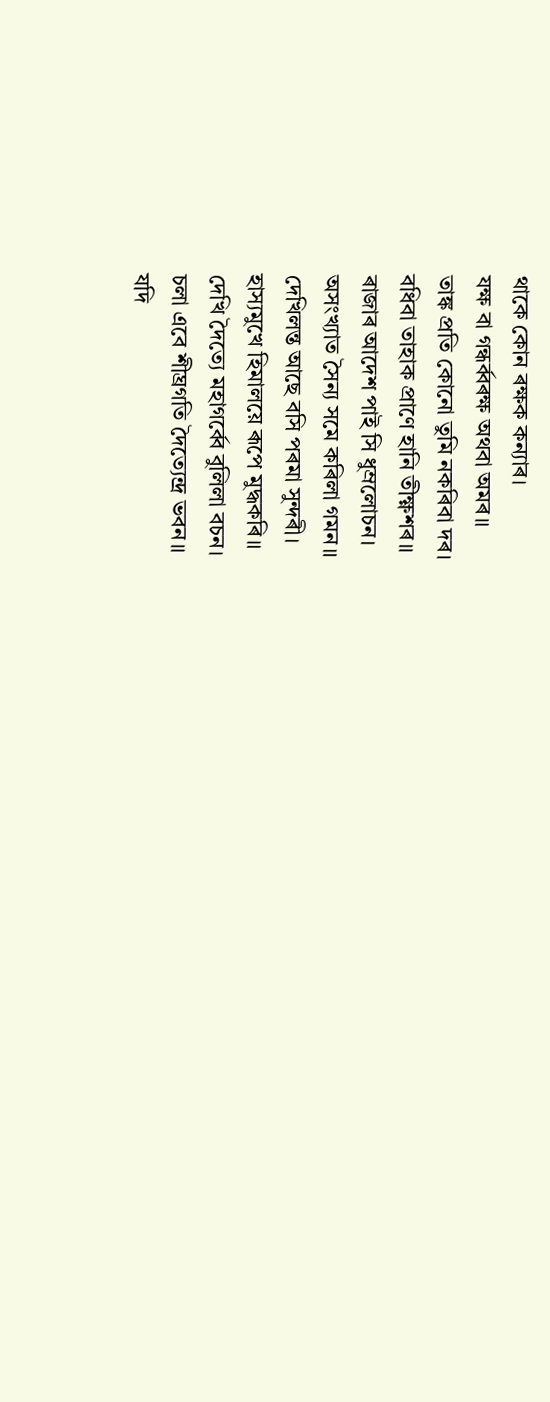থাকে কোন ৰক্ষক কন্যাৰ।
যক্ষ বা গন্ধৰ্ব্বৰক্ষ অথবা অমৰ॥
তাঙ্ক প্ৰতি কোনো তুমি নকৰিবা দৰ।
বধিবা তাহাক প্ৰাণে হানি তীক্ষ্ণশৰ॥
ৰাজাৰ আদেশ পাই সি ধুম্ৰলোচন।
অসংখ্যাত সৈন্য সমে কৰিলা গমন॥
দেখিলন্ত আছে বসি পৰমা সুন্দৰী।
হাস্যমুখে হিমালয়ে ৰূপে মুদ্ধকৰি॥
দেখি দৈত্যে মহাগৰ্ব্বে বুলিলা বচন।
চলা এবে শীঘ্ৰগতি দৈত্যেন্দ্ৰ ভবন॥
যদি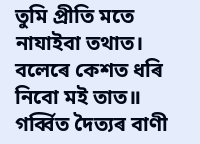তুমি প্ৰীতি মতে নাযাইবা তথাত।
বলেৰে কেশত ধৰি নিবো মই তাত॥
গৰ্ব্বিত দৈত্যৰ বাণী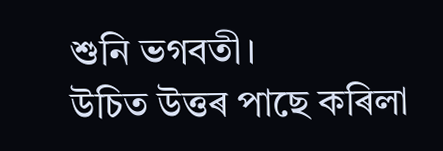শুনি ভগবতী।
উচিত উত্তৰ পাছে কৰিলা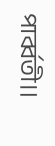পাৰ্ব্বতী॥